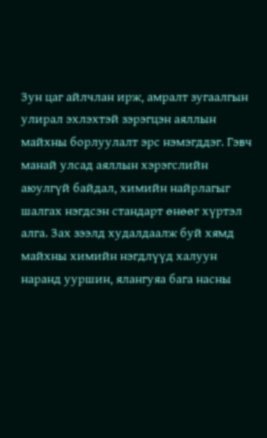Зун цаг айлчлан ирж, амралт зугаалгын улирал эхлэхтэй зэрэгцэн аяллын майхны борлуулалт эрс нэмэгддэг. Гэвч манай улсад аяллын хэрэгслийн аюулгүй байдал, химийн найрлагыг шалгах нэгдсэн стандарт өнөөг хүртэл алга. Зах зээлд худалдаалж буй хямд майхны химийн нэгдлүүд халуун наранд ууршин, ялангуяа бага насны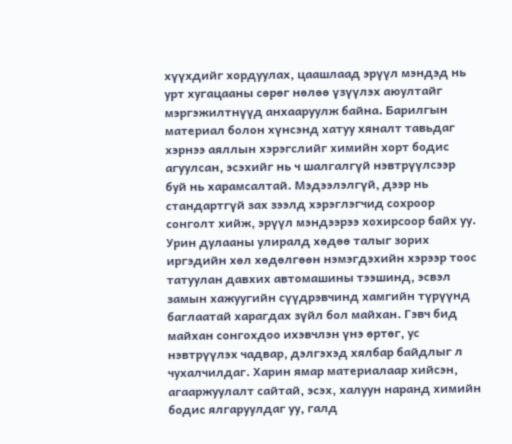хүүхдийг хордуулах, цаашлаад эрүүл мэндэд нь урт хугацааны сөрөг нөлөө үзүүлэх аюултайг мэргэжилтнүүд анхааруулж байна. Барилгын материал болон хүнсэнд хатуу хяналт тавьдаг хэрнээ аяллын хэрэгслийг химийн хорт бодис агуулсан, эсэхийг нь ч шалгалгүй нэвтрүүлсээр буй нь харамсалтай. Мэдээлэлгүй, дээр нь стандартгүй зах зээлд хэрэглэгчид сохроор сонголт хийж, эрүүл мэндээрээ хохирсоор байх уу. Урин дулааны улиралд хөдөө талыг зорих иргэдийн хөл хөдөлгөөн нэмэгдэхийн хэрээр тоос татуулан давхих автомашины тээшинд, эсвэл замын хажуугийн сүүдрэвчинд хамгийн түрүүнд баглаатай харагдах зүйл бол майхан. Гэвч бид майхан сонгохдоо ихэвчлэн үнэ өртөг, ус нэвтрүүлэх чадвар, дэлгэхэд хялбар байдлыг л чухалчилдаг. Харин ямар материалаар хийсэн, агааржуулалт сайтай, эсэх, халуун наранд химийн бодис ялгаруулдаг уу, галд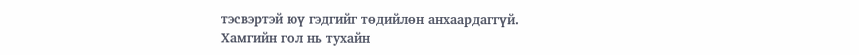тэсвэртэй юү гэдгийг төдийлөн анхаардаггүй.
Хамгийн гол нь тухайн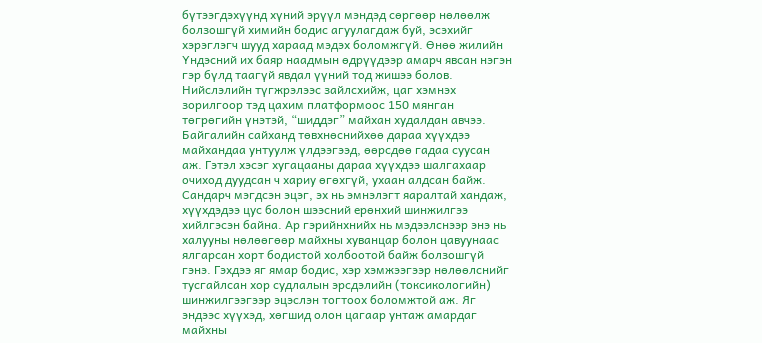бүтээгдэхүүнд хүний эрүүл мэндэд сөргөөр нөлөөлж болзошгүй химийн бодис агуулагдаж буй, эсэхийг хэрэглэгч шууд хараад мэдэх боломжгүй. Өнөө жилийн Үндэсний их баяр наадмын өдрүүдээр амарч явсан нэгэн гэр бүлд таагүй явдал үүний тод жишээ болов. Нийслэлийн түгжрэлээс зайлсхийж, цаг хэмнэх зорилгоор тэд цахим платформоос 150 мянган төгрөгийн үнэтэй, “шиддэг” майхан худалдан авчээ. Байгалийн сайханд төвхнөснийхөө дараа хүүхдээ майхандаа унтуулж үлдээгээд, өөрсдөө гадаа суусан аж. Гэтэл хэсэг хугацааны дараа хүүхдээ шалгахаар очиход дуудсан ч хариу өгөхгүй, ухаан алдсан байж. Сандарч мэгдсэн эцэг, эх нь эмнэлэгт яаралтай хандаж, хүүхдэдээ цус болон шээсний ерөнхий шинжилгээ хийлгэсэн байна. Ар гэрийнхнийх нь мэдээлснээр энэ нь халууны нөлөөгөөр майхны хуванцар болон цавуунаас ялгарсан хорт бодистой холбоотой байж болзошгүй гэнэ. Гэхдээ яг ямар бодис, хэр хэмжээгээр нөлөөлснийг тусгайлсан хор судлалын эрсдэлийн (токсикологийн) шинжилгээгээр эцэслэн тогтоох боломжтой аж. Яг эндээс хүүхэд, хөгшид олон цагаар унтаж амардаг майхны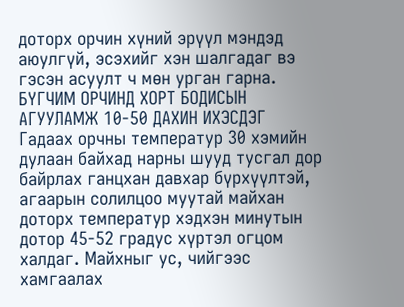доторх орчин хүний эрүүл мэндэд аюулгүй, эсэхийг хэн шалгадаг вэ гэсэн асуулт ч мөн урган гарна.
БҮГЧИМ ОРЧИНД ХОРТ БОДИСЫН АГУУЛАМЖ 10-50 ДАХИН ИХЭСДЭГ
Гадаах орчны температур 30 хэмийн дулаан байхад нарны шууд тусгал дор байрлах ганцхан давхар бүрхүүлтэй, агаарын солилцоо муутай майхан доторх температур хэдхэн минутын дотор 45-52 градус хүртэл огцом халдаг. Майхныг ус, чийгээс хамгаалах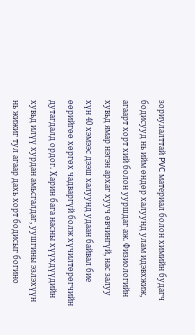зориулалттай PVC материал болон химийн будагч бодисууд нь ийм өндөр халуунд улам идэвхжиж, агаарт хорт хий болон ууршдаг аж. Физиологийн хувьд ямар нэгэн архаг хууч өвчингүй, нас залуу хүн 40 хэмээс дээш халуунд удаан байвал бие өөрийгөө хөргөх чадваргүй болж хүчилтөрөгчийн дутагдалд ордог. Харин бага насны хүүхдүүдийн хувьд илүү хурдан амьсгалдаг, уушгины эзлэхүүн нь жижиг тул агаар дахь хорт бодисыг богино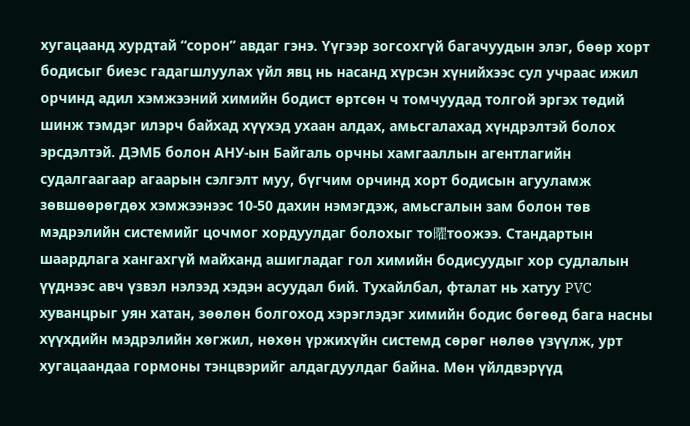хугацаанд хурдтай “сорон” авдаг гэнэ. Үүгээр зогсохгүй багачуудын элэг, бөөр хорт бодисыг биеэс гадагшлуулах үйл явц нь насанд хүрсэн хүнийхээс сул учраас ижил орчинд адил хэмжээний химийн бодист өртсөн ч томчуудад толгой эргэх төдий шинж тэмдэг илэрч байхад хүүхэд ухаан алдах, амьсгалахад хүндрэлтэй болох эрсдэлтэй. ДЭМБ болон АНУ-ын Байгаль орчны хамгааллын агентлагийн судалгаагаар агаарын сэлгэлт муу, бүгчим орчинд хорт бодисын агууламж зөвшөөрөгдөх хэмжээнээс 10-50 дахин нэмэгдэж, амьсгалын зам болон төв мэдрэлийн системийг цочмог хордуулдаг болохыг то㬬тоожээ. Стандартын шаардлага хангахгүй майханд ашигладаг гол химийн бодисуудыг хор судлалын үүднээс авч үзвэл нэлээд хэдэн асуудал бий. Тухайлбал, фталат нь хатуу PVC хуванцрыг уян хатан, зөөлөн болгоход хэрэглэдэг химийн бодис бөгөөд бага насны хүүхдийн мэдрэлийн хөгжил, нөхөн үржихүйн системд сөрөг нөлөө үзүүлж, урт хугацаандаа гормоны тэнцвэрийг алдагдуулдаг байна. Мөн үйлдвэрүүд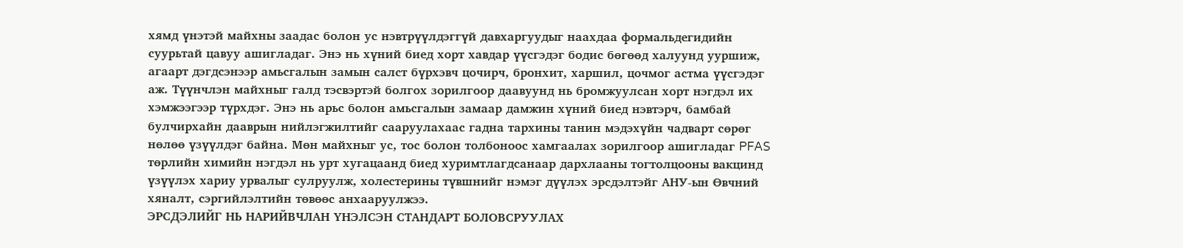хямд үнэтэй майхны заадас болон ус нэвтрүүлдэггүй давхаргуудыг наахдаа формальдегидийн суурьтай цавуу ашигладаг. Энэ нь хүний биед хорт хавдар үүсгэдэг бодис бөгөөд халуунд ууршиж, агаарт дэгдсэнээр амьсгалын замын салст бүрхэвч цочирч, бронхит, харшил, цочмог астма үүсгэдэг аж. Түүнчлэн майхныг галд тэсвэртэй болгох зорилгоор даавуунд нь бромжуулсан хорт нэгдэл их хэмжээгээр түрхдэг. Энэ нь арьс болон амьсгалын замаар дамжин хүний биед нэвтэрч, бамбай булчирхайн дааврын нийлэгжилтийг сааруулахаас гадна тархины танин мэдэхүйн чадварт сөрөг нөлөө үзүүлдэг байна. Мөн майхныг ус, тос болон толбоноос хамгаалах зорилгоор ашигладаг PFAS төрлийн химийн нэгдэл нь урт хугацаанд биед хуримтлагдсанаар дархлааны тогтолцооны вакцинд үзүүлэх хариу урвалыг сулруулж, холестерины түвшнийг нэмэг дүүлэх эрсдэлтэйг АНУ-ын Өвчний хяналт, сэргийлэлтийн төвөөс анхааруулжээ.
ЭРСДЭЛИЙГ НЬ НАРИЙВЧЛАН ҮНЭЛСЭН СТАНДАРТ БОЛОВСРУУЛАХ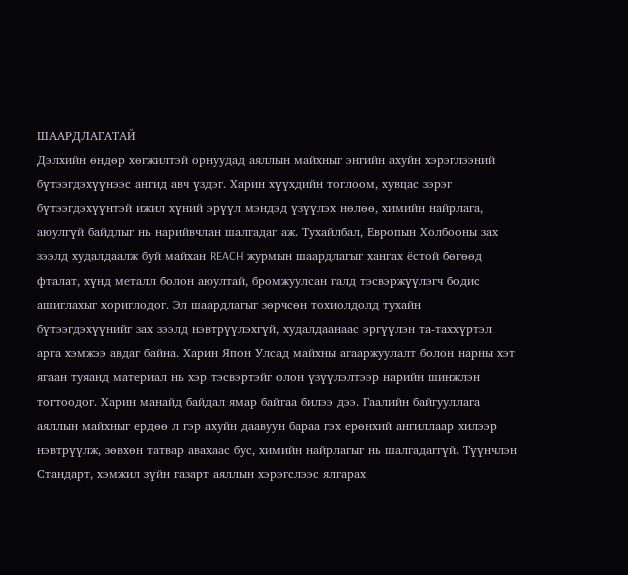ШААРДЛАГАТАЙ
Дэлхийн өндөр хөгжилтэй орнуудад аяллын майхныг энгийн ахуйн хэрэглээний бүтээгдэхүүнээс ангид авч үздэг. Харин хүүхдийн тоглоом, хувцас зэрэг бүтээгдэхүүнтэй ижил хүний эрүүл мэндэд үзүүлэх нөлөө, химийн найрлага, аюулгүй байдлыг нь нарийвчлан шалгадаг аж. Тухайлбал, Европын Холбооны зах зээлд худалдаалж буй майхан REACH журмын шаардлагыг хангах ёстой бөгөөд фталат, хүнд металл болон аюултай, бромжуулсан галд тэсвэржүүлэгч бодис ашиглахыг хориглодог. Эл шаардлагыг зөрчсөн тохиолдолд тухайн бүтээгдэхүүнийг зах зээлд нэвтрүүлэхгүй, худалдаанаас эргүүлэн та-таххүртэл арга хэмжээ авдаг байна. Харин Япон Улсад майхны агааржуулалт болон нарны хэт ягаан туяанд материал нь хэр тэсвэртэйг олон үзүүлэлтээр нарийн шинжлэн тогтоодог. Харин манайд байдал ямар байгаа билээ дээ. Гаалийн байгууллага аяллын майхныг ердөө л гэр ахуйн даавуун бараа гэх ерөнхий ангиллаар хилээр нэвтрүүлж, зөвхөн татвар авахаас бус, химийн найрлагыг нь шалгадаггүй. Түүнчлэн Стандарт, хэмжил зүйн газарт аяллын хэрэгслээс ялгарах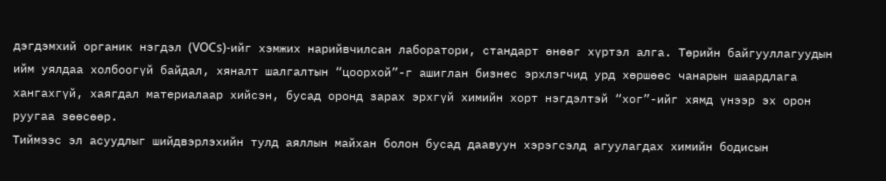дэгдэмхий органик нэгдэл (VOCs)-ийг хэмжих нарийвчилсан лаборатори, стандарт өнөөг хүртэл алга. Төрийн байгууллагуудын ийм уялдаа холбоогүй байдал, хяналт шалгалтын “цоорхой”-г ашиглан бизнес эрхлэгчид урд хөршөөс чанарын шаардлага хангахгүй, хаягдал материалаар хийсэн, бусад оронд зарах эрхгүй химийн хорт нэгдэлтэй “хог”-ийг хямд үнээр эх орон руугаа зөөсөөр.
Тиймээс эл асуудлыг шийдвэрлэхийн тулд аяллын майхан болон бусад даавуун хэрэгсэлд агуулагдах химийн бодисын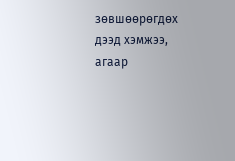зөвшөөрөгдөх дээд хэмжээ, агаар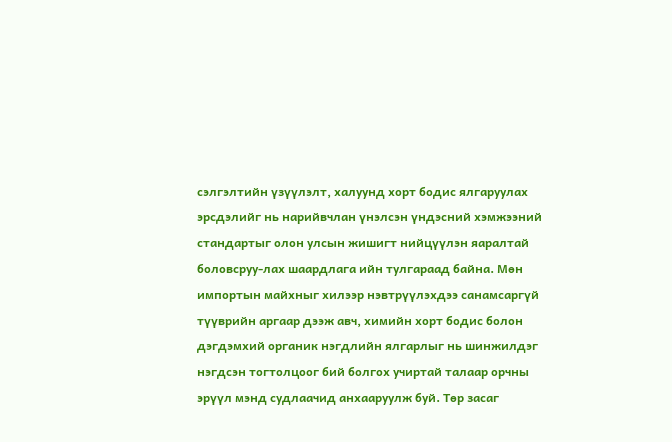сэлгэлтийн үзүүлэлт, халуунд хорт бодис ялгаруулах эрсдэлийг нь нарийвчлан үнэлсэн үндэсний хэмжээний стандартыг олон улсын жишигт нийцүүлэн яаралтай боловсруу-лах шаардлага ийн тулгараад байна. Мөн импортын майхныг хилээр нэвтрүүлэхдээ санамсаргүй түүврийн аргаар дээж авч, химийн хорт бодис болон дэгдэмхий органик нэгдлийн ялгарлыг нь шинжилдэг нэгдсэн тогтолцоог бий болгох учиртай талаар орчны эрүүл мэнд судлаачид анхааруулж буй. Төр засаг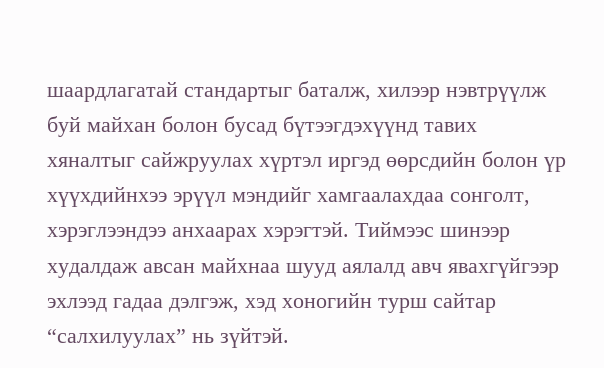шаардлагатай стандартыг баталж, хилээр нэвтрүүлж буй майхан болон бусад бүтээгдэхүүнд тавих хяналтыг сайжруулах хүртэл иргэд өөрсдийн болон үр хүүхдийнхээ эрүүл мэндийг хамгаалахдаа сонголт, хэрэглээндээ анхаарах хэрэгтэй. Тиймээс шинээр худалдаж авсан майхнаа шууд аялалд авч явахгүйгээр эхлээд гадаа дэлгэж, хэд хоногийн турш сайтар “салхилуулах” нь зүйтэй.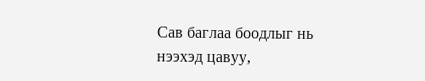Сав баглаа боодлыг нь нээхэд цавуу,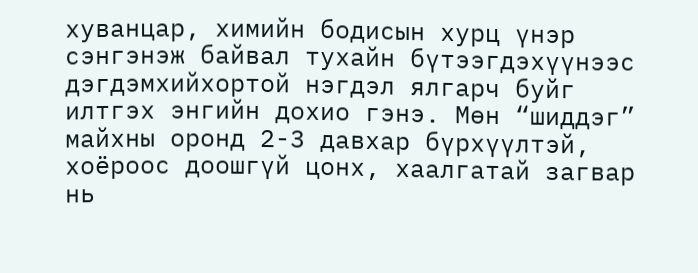хуванцар, химийн бодисын хурц үнэр сэнгэнэж байвал тухайн бүтээгдэхүүнээс дэгдэмхийхортой нэгдэл ялгарч буйг илтгэх энгийн дохио гэнэ. Мөн “шиддэг” майхны оронд 2-3 давхар бүрхүүлтэй, хоёроос доошгүй цонх, хаалгатай загвар нь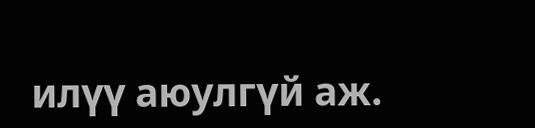илүү аюулгүй аж.